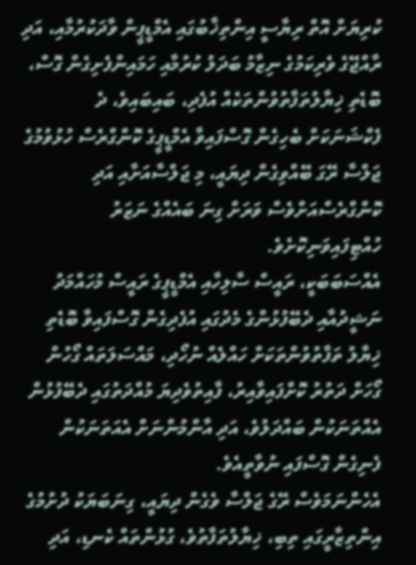ކުރިޔަށް އޮތް ރިޔާސީ އިންތިޚާބުގައި އެމްޑީޕީން ވާދަކުރުމާއި، އަދި ރާއްޖޭގެ ވެރިކަމުގެ ނިޒާމު ބަދަލު ކުރުމާއި ހަމައިންފެށިގެން ގޮސް، ބޮޑެތި ޚިޔާލުތަފާތުވުންތަކެއް އުފެދި، ބައިބައިވެ، ދެ ފެކްޝަނަކަށް ބެހިގެން ގޮސްފައިވާ އެމްޑީޕީގެ ކޮންގްރެސް ހުޅުވުމުގެ ޖަލްސާ ރޭގަ ބޭއްވިގެން ދިޔައީ، މި ޖަލްސާއަށާއި އަދި ކޮންގްރެސްއަށްވެސް ވަރަށް ގިނަ ބައެއްގެ ނަޒަރު ހުއްޓިފައިވަނިކޮށެވެ.
އެއްސަބަބަކީ، ރައީސް ސާލިހާއި އެމްޑީޕީގެ ރައީސް މުހައްމަދު ނަޝީދުއާއި ދެބޭފުޅުންގެ މެދުގައި އުފެދިގެން ގޮސްފައިވާ ބޮޑެތި ޚިޔާލު ތަފާތުވުންތަކަށް ހައްލެއް ނުހޯދި، މައްސަލަތައް ގޯހުން ގޯހަށް ދަތުރު ކޮށްފައިވާއިރު، ފާއިތުވެދިޔަ މުއްދަތުގައި ދެބޭފުޅުން އެއްތަނަކުން ބައްދަލުވެ، އަދި އާންމުންނަށް އެއަތަނަކުން ފެނިގެން ގޮސްފައި ނުވާތީއެވެ.
އެހެންނަމަވެސް ރޭގެ ޖަލްސާ ވެގެން ދިޔައީ، ގިނަބަޔަކު ދުށުމުގެ އިންތިޒާރީގައި ތިބި، ޚިޔާލުތަފާތުވެ، ގުޅުންތައް ކެނޑި، އަދި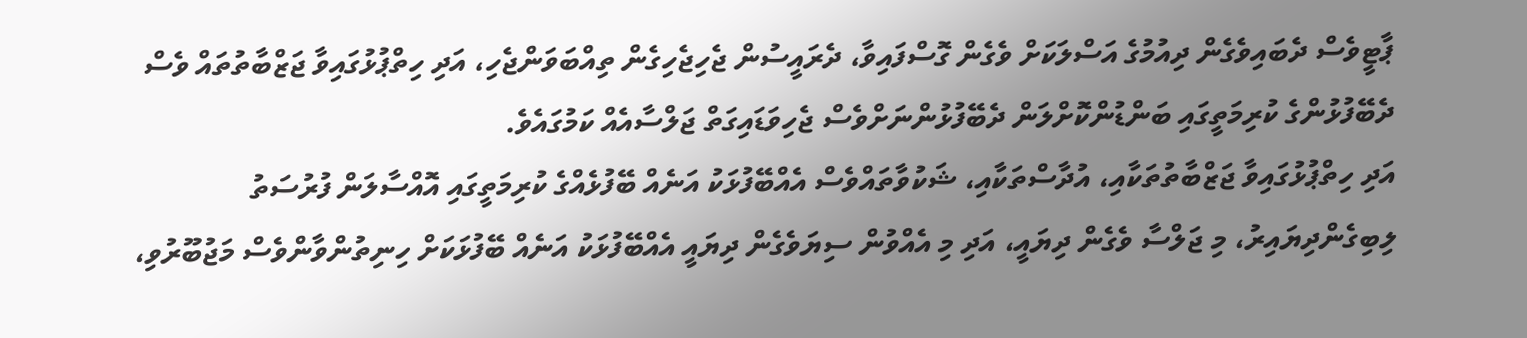ޕާޓީވެސް ދެބައިވެގެން ދިއުމުގެ އަސްލަކަށް ވެގެން ގޮސްފައިވާ، ދެރައީސުން ޖެހިޖެހިގެން ތިއްބަވަންޖެހި، އަދި ހިތްޕުޅުގައިވާ ޖަޒްބާތުތައް ވެސް ދެބޭފުޅުންގެ ކުރިމަތީގައި ބަންޑުންކޮށްލަން ދެބޭފުޅުންނަށްވެސް ޖެހިވަޑައިގަތް ޖަލްސާއެއް ކަމުގައެވެ.
އަދި ހިތްޕުޅުގައިވާ ޖަޒްބާތުތަކާއި، އުދާސްތަކާއި، ޝަކުވާތައްވެސް އެއްބޭފުޅަކު އަނެއް ބޭފުޅެއްގެ ކުރިމަތީގައި އޮއްސާލަން ފުރުސަތު ލިބިގެންދިޔައިރު، މި ޖަލްސާ ވެގެން ދިޔައީ، އަދި މި އެއްވުން ސިޔަވެގެން ދިޔައީ އެއްބޭފުޅަކު އަނެއް ބޭފުޅަކަށް ހިނިތުންވާންވެސް މަޖުބޫރުވި،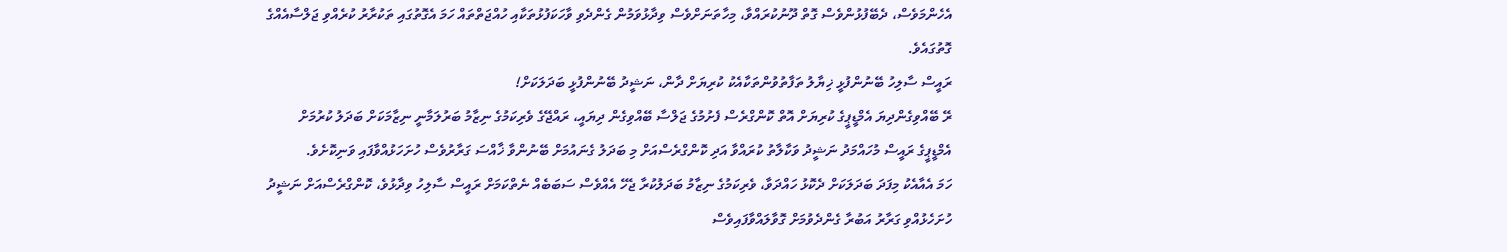އެހެންމަވެސް، ދެބޭފުޅުންވެސް ގޮތް ދޫނުކުރައްވާ، މިހާތަނަށްވެސް ވިދާޅުވަމުން ގެންދެވި ވާހަކަފުޅުތަކާއި ހުއްޖަތްތައް ހަމަ އެގޮތުގައި ތަކުރާރު ކުރެއްވި ޖަލްސާއެއްގެ ގޮތުގައެވެ.
ރައީސް ސާލިހު ބޭނުންފުޅީ ޚިޔާލު ތަފާތުވުންތަކާއެކު ކުރިޔަށް ދާން، ނަޝީދު ބޭނުންފުޅީ ބަދަލަކަށް!
ރޭ ބޭއްވިގެންދިޔަ އެމްޑީޕީގެ ކުރިޔަށް އޮތް ކޮންގްރެސް ފެށުމުގެ ޖަލްސާ ބޭއްވިގެން ދިޔައީ، ރައްޖޭގެ ވެރިކަމުގެ ނިޒާމު ބަރުލަމާނީ ނިޒާމަކަށް ބަދަލު ކުރުމަށް އެމްޑީޕީގެ ރައީސް މުހައްމަދު ނަޝީދު ވަކާލާތު ކުރައްވާ އަދި ކޮންގްރެސްއަށް މި ބަދަލު ގެނައުމަށް ބޭނުންވާ ޚާއްސަ ގަރާރުވެސް ހުށަހަޅުއްވާފައި ވަނިކޮށެވެ.
ހަމަ އެއާއެކު މިފަދަ ބަދަލަކަށް ދެކޮޅު ހައްދަވާ، ވެރިކަމުގެ ނިޒާމު ބަދަލުކުރާ ޖެހޭ އެއްވެސް ސަބަބެއް ނެތްކަމަށް ރައީސް ސާލިހު ވިދާޅުވެ، ކޮންގްރެސްއަށް ނަޝީދު ހުށަހެޅުއްވި ގަރާރު އަބުރާ ގެންދެވުމަށް ގޮވާލައްވާފައިވެސް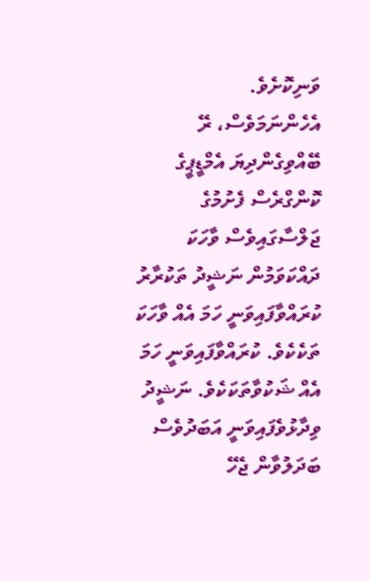ވަނިކޮށެވެ.
އެހެންނަމަވެސް، ރޭ ބޭއްވިގެންދިޔަ އެމްޑީޕީގެ ކޮންގްރެސް ފެށުމުގެ ޖަލްސާގައިވެސް ވާހަކަ ދައްކަވަމުން ނަޝީދު ތަކުރާރު ކުރައްވާފައިވަނީ ހަމަ އެއް ވާހަކަ ތަކެކެވެ. ކުރައްވާފައިވަނީ ހަމަ އެއް ޝަކުވާތަކަކެވެ. ނަޝީދު ވިދާޅުވެފައިވަނީ އަބަދުވެސް ބަދަލުވާން ޖެހޭ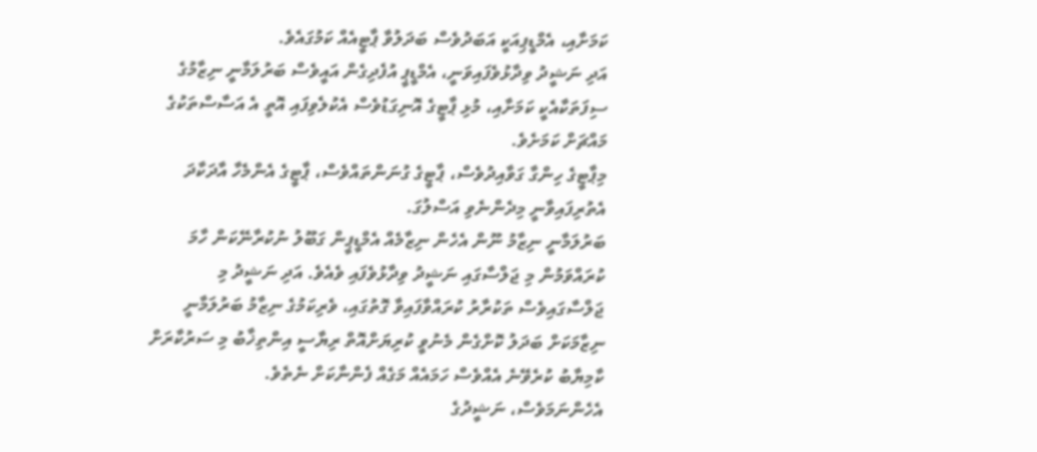ކަމަށާއި، އެމްޑީޕިއަކީ އަބަދުވެސް ބަދަލުވާ ޕާޓީއެއް ކަމުގައެވެ.
އަދި ނަޝީދު ވިދާޅުވެފައިވަނީ، އެމްޑީޕީ އުފެދިގެން އައީވެސް ބަރުލަމާނީ ނިޒާމުގެ ސިފަތަކާއެކީ ކަމަށާއި، މުޅި ޕާޓީގެ އޮނިގަޑުވެސް އެކުލެވިފައި އޮތީ އެ އަސާސްތަކުގެ މައްޗަށް ކަމަށެވެ.
މިޕާޓީގެ ހިންގާ ގަވާއިދުވެސް، ޕާޓީގެ ގުނަންތައްވެސް، ޕާޓީގެ އެންމެހާ އާދަކާދަ އެތުރިފައިވާނީ މިދެންނެވި އަސްލުގަ.
ބަރުލަމާނީ ނިޒާމު ނޫން އެހެން ނިޒާމެއް އެމްޑީޕީން ގަބޫލު ނުކުރާނޭކަން ހާމަ ކުރައްވަމުން މި ޖަލްސާގައި ނަޝީދު ވިދާޅުވެފައި ވެއެވެ. އަދި ނަޝީދު މި ޖަލްސާގައިވެސް ތަކުރާރު ކުރައްވާފައިވާ ގޮތުގައި، ވެރިކަމުގެ ނިޒާމު ބަރުލަމާނީ ނިޒާމަކަށް ބަދަލު ކޮށްގެން މެނުވީ ކުރިޔަށްއޮތް ރިޔާސީ އިންތިޚާބު މި ސަރުކާރަށް ކާމިޔާބު ކުރެވޭނެ އެއްވެސް ހަމައެއް މަގެއް ފެންނާކަށް ނެތެވެ.
އެހެންނަމަވެސް، ނަޝީދުގެ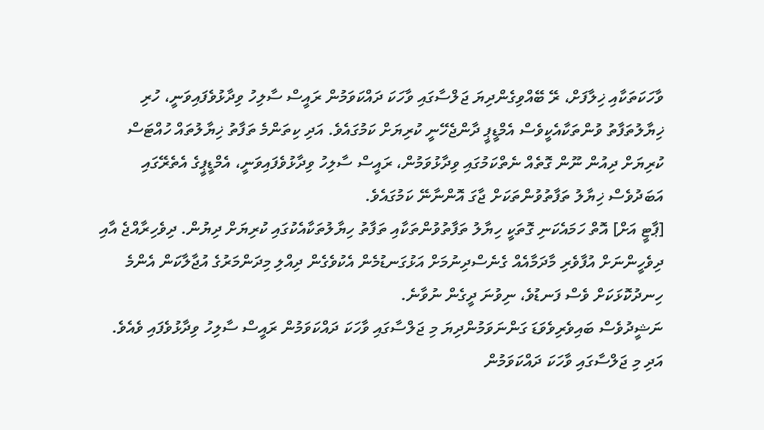ވާހަކަތަކާއި ޚިލާފަށް، ރޭ ބޭއްވިގެންދިޔަ ޖަލްސާގައި ވާހަކަ ދައްކަވަމުން ރައީސް ސާލިހު ވިދާޅުވެފައިވަނީ، ހުރި ޚިޔާލުތަފާތު ވުންތަކާއެކީވެސް އެމްޑީޕީ ދާންޖެހޭނީ ކުރިޔަށް ކަމުގައެވެ. އަދި ކިތަންމެ ތަފާތު ޚިޔާލުތައް ހުއްޓަސް ކުރިޔަށް ދިއުން ނޫން ގޮތެއް ނެތްކަމުގައި ވިދާޅުވަމުން، ރައީސް ސާލިހު ވިދާޅުވެފައިވަނީ، އެމްޑީޕީގެ އެތެރޭގައި އަބަދުވެސް ޚިޔާލު ތަފާތުވުންތަކަށް ޖާގަ އޮންނާނޭ ކަމުގައެވެ.
[ޕާޓީ އަށް] އޮތް ހަމައެކަނި ގޮތަކީ ހިޔާލު ތަފާތުވުންތަކާއި ތަފާތު ހިޔާލުތަކާއެކުގައި ކުރިޔަށް ދިޔުން. ދިވެހިރާއްޖެ އާއި ދިވެހީންނަށް އުފާވެރި މާދަމާއެއް ގެނެސްދިނުމަށް އަޅުގަނޑުމެން އެކުވެގެން ދިއްލި މިދަންމަރުގެ އުޖާލާކަން އެންމެ ހިނދުކޮޅަކަށް ވެސް ފަނޑުވެ، ނިވުނަ ދީގެން ނުވާނެ.
ނަޝީދުވެސް ބައިވެރިވެވަޑަ ގަންނަވަމުންދިޔަ މި ޖަލްސާގައި ވާހަކަ ދައްކަވަމުން ރައީސް ސާލިހު ވިދާޅުވެފައި ވެއެވެ.
އަދި މި ޖަލްސާގައި ވާހަކަ ދައްކަވަމުން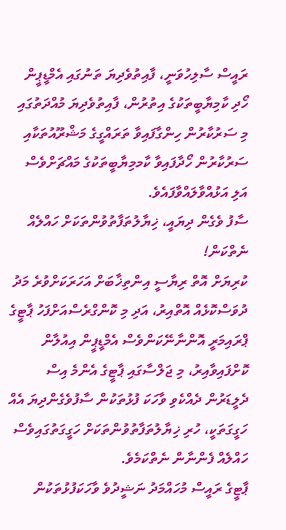ރައީސް ސާލިހުވަނީ، ފާއިތުވެދިޔަ ތަނުގައި އެމްޑީޕީން ހޯދި ކާމިޔާބީތަކުގެ އިތުރުން، ފާއިތުވެދިޔަ މުއްދަތުގައި މި ސަރުކާރުން ހިންގާފައިވާ ތަރައްގީގެ މަޝްރޫއުތަކާއި ސަރުކާރުން ހޯދާފައިވާ ކާމމިޔާބީތަކުގެ މައްޗަށްވެސް އަލި އަޅުއްވާލައްވާފައެވެ.
ސާފު ވެގެން ދިޔައީ، ޚިޔާލުތަފާތުވުންތަކަށް ހައްލެއް ނެތްކަން!
ކުރިޔަށް އޮތް ރިޔާސީ އިންތިޚާބަށް އަހަރަކަށްވުރެ މަދު ދުވަސްކޮޅެއް އޮތްއިރު، އަދި މި ކޮންގްރެސްއަށްފަހު ޕާޓީގެ ޕްރައިމަރީ އޮންނާނޭކަންވެސް އެމްޑީޕީން އިއުލާން ކޮށްފައިވާއިރު، މި ޖަލްސާގައި ޕާޓީގެ އެންމެ އިސް ދެލީޑަރުން ދެއްކެވި ވާހަކަ ފުޅުތަކުން ސާފުވެގެންދިޔަ އެއް ހަގީގަތަކީ، ހުރި ޚިޔާލުތަފާތުވުންތަކަށް ހަގީގަތުގައިވެސް ހައްލެއް ފެންނާން ނެތްކަމެވެ.
ޕާޓީގެ ރައީސް މުހައްމަދު ނަޝީދުވެ ވާހަކަފުޅުތަކުން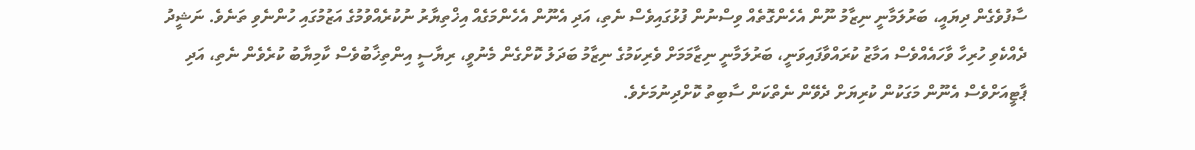ސާފުވެގެން ދިޔައީ، ބަރުލަމާނީ ނިޒާމު ނޫން އެހެންގޮތެއް ވިސްނުން ފުޅުގައިވެސް ނެތި، އަދި އެނޫން އެހެންމަގެއް އިޚްތިޔާރު ނުކުރެއްވުމުގެ އަޒުމުގައި ހުންނެވި ތަނެވެ. ނަޝީދު ދެއްކެވި ހުރިހާ ވާހައެއްވެސް އަމާޒު ކުރައްވާފައިވަނީ، ބަރުލަމާނީ ނިޒާމަމަށް ވެރިކަމުގެ ނިޒާމު ބަދަލު ކޮށްގެން މެނުވީ، ރިޔާސީ އިންތިޚާބުވެސް ކާމިޔާބު ކުރެވެން ނެތި، އަދި ޕާޓީއަށްވެސް އެނޫން މަގަކުން ކުރިޔަށް ދެވޭން ނެތްކަން ސާބިތު ކޮށްދިނުމަށެވެ.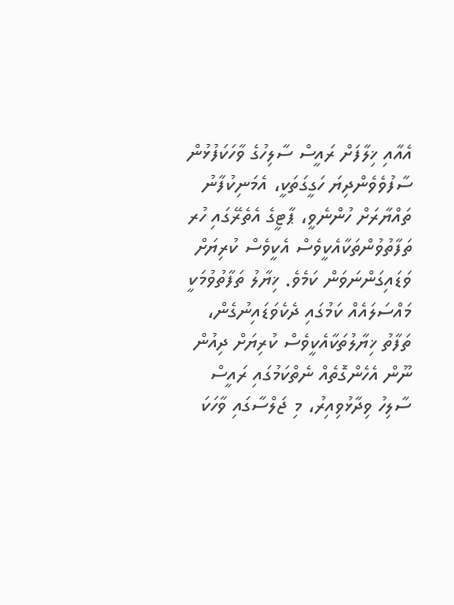އެއާއި ޚިލާފަށް ރައީސް ސާލިހުގެ ވާހަކަފުޅުން ސާފުވެވެންދިޔަ ހަގީގަތަކީ، އެމަނިކުފާނު ތައްޔާރަށް ހުންނެވީ، ޕާޓީގެ އެތެރޭގައި ހުރ ތަފާތުވުންތަކާއެކީވެސް އެކީވެސް ކުރިޔަށް ވަޑައިގަންނަވަން ކަމެވެ. ޚިޔާލު ތަފާތުވުމަކީ މައްސަލައެއް ކަމުގައި ދެކެވަޑައިނުގެން، ތަފާތު ޚިޔާލުތަކާއެކީވެސް ކުރިޔަށް ދިއުން ނޫން އެހެންގޮތެއް ނެތްކަމުގައި ރައީސް ސާލިހު ވިދާޅުވިއިރު، މި ޖަލްސާގައި ވާހަކަ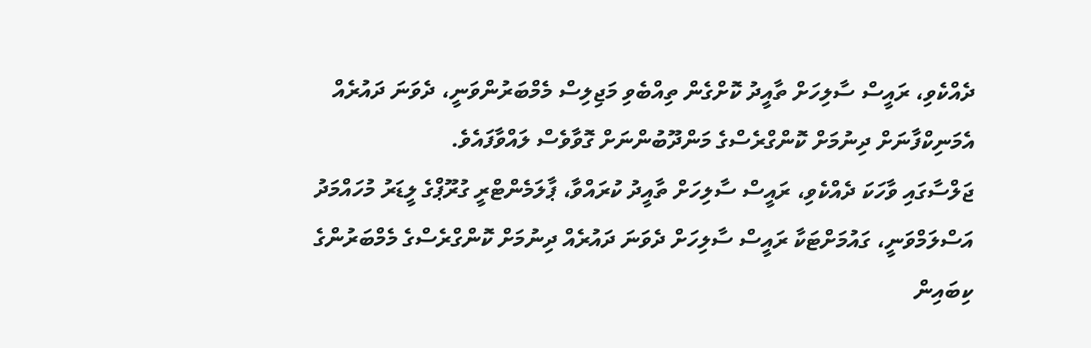ދެއްކެވި، ރައީސް ސާލިހަށް ތާއީދު ކޮށްގެން ތިއްބެވި މަޖިލިސް މެމްބަރުންވަނީ، ދެވަނަ ދައުރެއް އެމަނިކްފާނަށް ދިނުމަށް ކޮންގްރެސްގެ މަންދޫބުންނަށް ގޮވާވެސް ލައްވާފައެވެ.
ޖަލްސާގައި ވާހަކަ ދެއްކެވި، ރައީސް ސާލިހަށް ތާއީދު ކުރައްވާ، ޕާލަމެންޓްރީ ގުރޫޕްގެ ލީޑަރު މުހައްމަދު އަސްލަމްވަނީ، ގައުމަށްޓަކާ ރައީސް ސާލިހަށް ދެވަނަ ދައުރެއް ދިނުމަށް ކޮންގްރެސްގެ މެމްބަރުންގެ ކިބައިން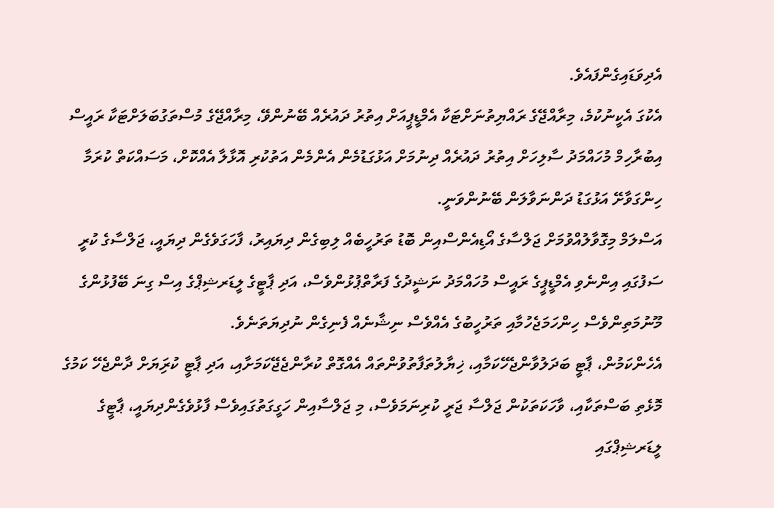އެދިވަޑައިގެންފައެވެ.
އެކުގަ އެކީނުކުމެ، މިރާއްޖޭގެ ރައްޔިތުނަށްޓަކާ އެމްޑީޕީއަށް އިތުރު ދައުރެއް ބޭނުންވޭ، މިރާއްޖޭގެ މުސްތަގުބަލަށްޓަކާ ރައީސް އިބުރާހިމް މުހައްމަދު ސާލިހަށް އިތުރު ދައުރެއް ދިނުމަށް އަޅުގަޑުމެން އެންމެން އަތުކުރި އޮޅާލާ އެއްކޮށް، މަސައްކަތް ކުރަމާ ހިންގަވާށޭ އަޅުގަޑު ދަންނަވާލަން ބޭނުންވަނީ.
އަސްލަމް މިގޮވާލުއްވުމަށް ޖަލްސާގެ އޯޑިއެންސްއިން ބޮޑު ތަރުހީބެއް ލިބިގެން ދިޔައިރު، ފާހަގަވެގެން ދިޔައީ، ޖަލްސާގެ ކުރީ ސަފުގައި އިންނެވި އެމްޑީޕީގެ ރައީސް މުހައްމަދު ނަޝީދުގެ ފަރާތްޕުޅުންވެސް، އަދި ޕާޓީގެ ލީޑަރޝިޕްގެ އިސް ގިނަ ބޭފުޅުންގެ މޫނުމަތިންވެސް ހިންހަމަޖެހުމާއި ތަރުހީބުގެ އެއްވެސް ނިޝާނެއް ފެނިގެން ނުދިޔަތަނެވެ.
އެހެންކަމުން، ޕާޓީ ބަދަލުވާންޖެހޭކަމާއި، ޚިޔާލުތަފާތުވުންތައް އެއްގޮތް ކުރާންޖެޖޭކަމަށާއި، އަދި ޕާޓީ ކުރިަޔަށް ދާންޖެހޭ ކަމުގެ މޮޅެތި ބަސްތަކާއި، ވާހަކަތަކުން ޖަލްސާ ޖަރީ ކުރިނަމަވެސް، މި ޖަލްސާއިން ހަގީގަތުގައިވެސް ފާޅުވެގެންދިޔައީ، ޕާޓީގެ ލީޑަރޝިޕްގައި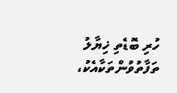ހުރި ބޮޑެތި ޚިޔާލު ތަފާތުވުންތަކާއެކު،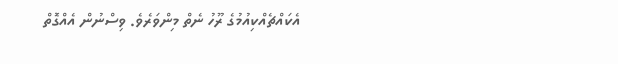އެކައްޗެއްކިއުމުގެ ރޫހު ނެތް މިންވަރެވެ. ވިސްނުން އެއްގޮތް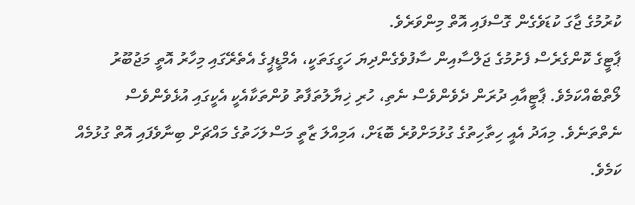ކުރުމުގެ ޖާގަ ކުޑަވެގެން ގޮސްފައި އޮތް މިންވަރެވެ.
ޕާޓީގެ ކޮންގެރެސް ފެށުމުގެ ޖަލްސާއިން ސާފުވެގެންދިޔަ ހަގީގަތަކީ، އެމްޑީޕީގެ އެތެރޭގައި މިހާރު އޮތީ މަޖުބޫރު ލޯތްބެއްކަމެވެ. ޕާޓީއާއި ދުރަން ދެވެންވެސް ނެތި، ހުރި ޚިޔާލުތަފާތު ވުންތަކާއެކީ އެކީގައި އުޅެވެންވެސް ނެތްތަނެވެ. މިއަދު އެއީ ހިތާހިތުގެ ގުޅުމަށްވުރެ ބޮޑަށް، އަމިއްލަ ޒާތީ މަސްލަހަތުގެ މައްޗަށް ބިނާވެފައި އޮތް ގުޅުމެއް ކަމެވެ.